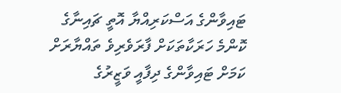ޓައިވާންގެ އަސްކަރިއްޔާ އޮތީ ޗައިނާގެ ކޮންމެ ހަރަކާތަކަށް ފާރަވެރިވެ ތައްޔާރަށް ކަމަށް ޓައިވާންގެ ދިފާއީ ވަޒީރުގެ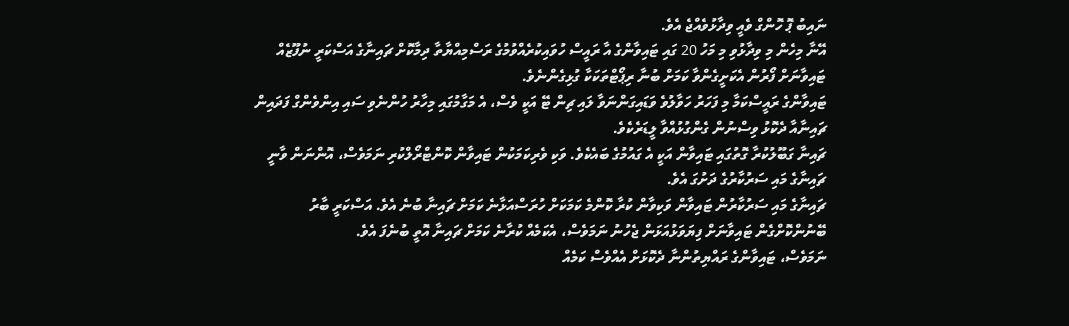ނައިބު ޕޮ ހޮންގް ވެއީ ވިދާޅުވެއްޖެ އެވެ.
އޭނާ މިހެން މި ވިދާޅުވި މި މަހު 20 ގައި ޓައިވާންގެ އާ ރައީސް ހުވައިކުރެއްވުމުގެ ރަސްމިއްޔާތާ ދިމާކޮށް ޗައިނާގެ އަސްކަރީ ނުފޫޒެއް ޓައިވާނަށް ފޯރުން އެކަށީގެންވާ ކަމަށް ބުނާ ރިޕޯޓްތަކަކާ ގުޅިގެންނެވެ.
ޓައިވާންގެ ރައީސްކަމާ މި ފަހަރު ހަވާލުވެ ވަޑައިގަންނަވާ ލައި ޗިން ޓޭ އަކީ ވެސް، އެ މަގާމުގައި މިހާރު ހުންނެވި ސައި އިންވެންގް ފަދައިން ޗައިނާއާ ދެކޮޅު ވިސްނުން ގެންގުޅުއްވާ ލީޑަރެކެވެ.
ޗައިނާ ގަބޫލުކުރާ ގޮތުގައި ޓައިވާން އަކީ އެ ގައުމުގެ ބައެކެވެ. ވަކި ވެރިކަމަކުން ޓައިވާން ކޮންޓްރޯލްކުރި ނަމަވެސް، އޮންނަން ވާނީ ޗައިނާގެ މައި ސަރުކާރުގެ ދަށުގަ އެވެ.
ޗައިނާގެ މައި ސަރުކާރުން ޓައިވާން ވަކިވާން ކުރާ ކޮންމެ ކަމަކަށް ހުރަސްއަޅާނެ ކަމަށް ޗައިނާ ބުނެ އެވެ. އަސްކަރީ ބާރު ބޭނުންކޮށްގެން ޓައިވާނަށް ފިޔަވަޅުއަޅަން ޖެހުނު ނަމަވެސް، އެކަމެއް ކުރާނެ ކަމަށް ޗައިނާ އޮތީ ބުނެފަ އެވެ.
ނަމަވެސް، ޓައިވާންގެ ރައްޔިތުންނާ ދެކޮޅަށް އެއްވެސް ކަމެއް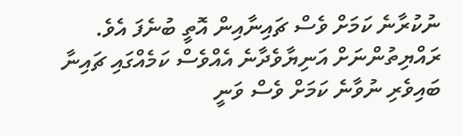ނުކުރާނެ ކަމަށް ވެސް ޗައިނާއިން އޮތީ ބުނެފަ އެވެ. ރައްޔިތުންނަށް އަނިޔާވެދާނެ އެއްވެސް ކަމެއްގައި ޗައިނާ ބައިވެރި ނުވާނެ ކަމަށް ވެސް ވަނީ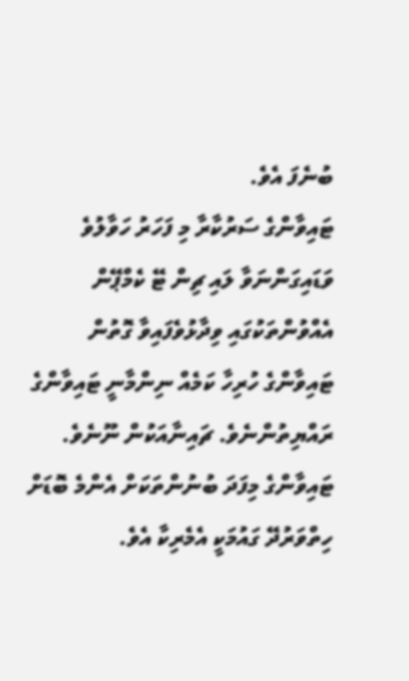ބުނެފަ އެވެ.
ޓައިވާންގެ ސަރުކާރާ މި ފަހަރު ހަވާލުވެ ވަޑައިގަންނަވާ ލައި ޗިން ޓޭ ކެމްޕޭން އެއްވުންތަކުގައި ވިދާޅުވެފައިވާ ގޮތުން ޓައިވާންގެ ހުރިހާ ކަމެއް ނިންމާނީ ޓައިވާންގެ ރައްޔިތުންނެވެ. ޗައިނާއަކުން ނޫނެވެ.
ޓައިވާންގެ މިފަދަ ބުނުންތަކަށް އެންމެ ބޮޑަށް ހިތްވަރުދޭ ގައުމަކީ އެމެރިކާ އެވެ.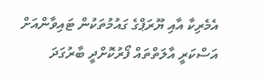އެމެރިކާ އާއި ޔޫރަޕްގެ ގައުމުތަކުން ޓައިވާންއަށް އަސްކަރީ އާލަތްތައް ފޯރުކޮށްދީ ބާރުގަދަ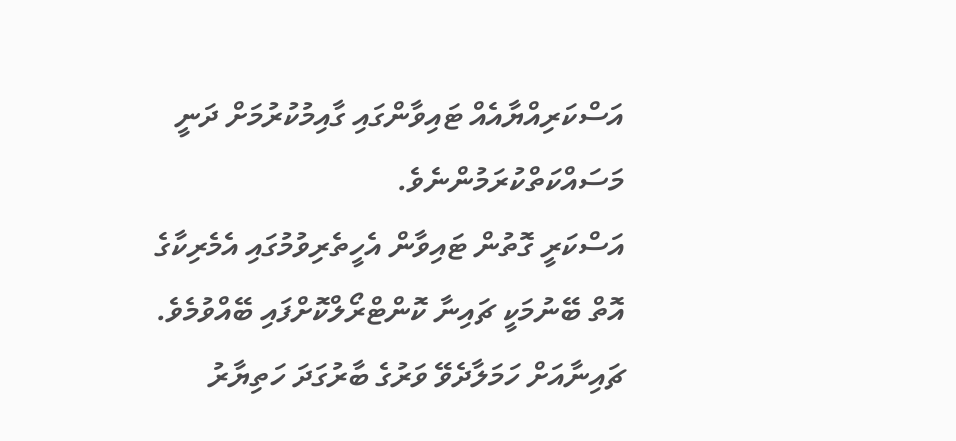އަސްކަރިއްޔާއެއް ޓައިވާންގައި ގާއިމުކުރުމަށް ދަނީ މަސައްކަތްކުރަމުންނެވެ.
އަސްކަރީ ގޮތުން ޓައިވާން އެހީތެރިވުމުގައި އެމެރިކާގެ އޮތް ބޭނުމަކީ ޗައިނާ ކޮންޓްރޯލްކޮށްފައި ބޭއްވުމެވެ. ޗައިނާއަށް ހަމަލާދެވޭ ވަރުގެ ބާރުގަދަ ހަތިޔާރު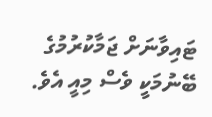ޓައިވާނަށް ޖަމާކުރުމުގެ ބޭނުމަކީ ވެސް މިއީ އެވެ.